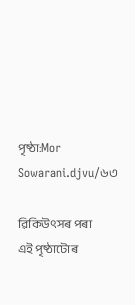পৃষ্ঠা:Mor Sowarani.djvu/৬৩

ৱিকিউৎসৰ পৰা
এই পৃষ্ঠাটোৰ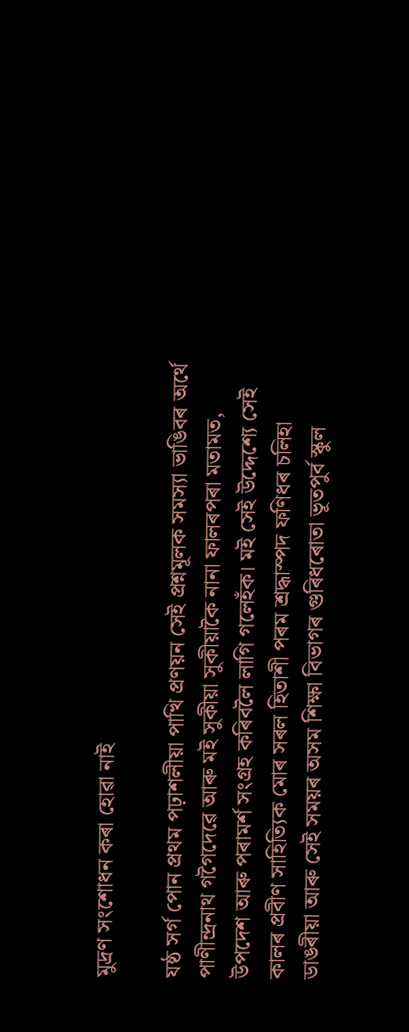মুদ্ৰণ সংশোধন কৰা হোৱা নাই

যষ্ঠ সৰ্গ পোন প্ৰথম পঢ়াশলীয়া পাখি প্ৰণয়ন সেই প্ৰশ্নমূলক সমস্যা ভাঙিবৰ অৰ্থে পাণীন্দ্ৰনাথ গগৈদেৱে আৰু মই সুকীয়া সুকীয়াকৈ নানা ফালৰপৰা মতামত, উপদেশ আৰু পৰামৰ্শ সংগ্ৰহ কৰিবলৈ লাগি গলেহঁক। মই সেই উদ্দেশ্যে সেই কালৰ প্ৰবীণ সাহিত্যিক মোৰ সৰল হিতাশী পৰম শ্ৰদ্ধাস্পদ ফণিধৰ চলিহা ডাঙৰীয়া আৰু সেই সময়ৰ অসম শিক্ষা বিভাগৰ গুৰিধৰোতা ভূতপুৰ্ব স্কুল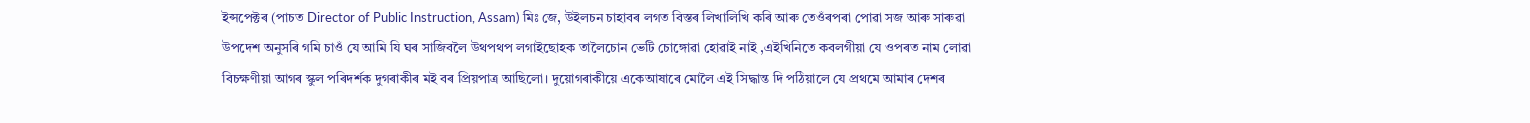ইন্সপেক্টৰ (পাচত Director of Public Instruction, Assam) মিঃ জে, উইলচন চাহাবৰ লগত বিস্তৰ লিখালিখি কৰি আৰু তেওঁৰপৰা পোৱা সজ আৰু সাৰুৱা উপদেশ অনুসৰি গমি চাওঁ যে আমি যি ঘৰ সাজিবলৈ উথপথপ লগাইছোহক তালৈচোন ভেটি চোঙ্গোৱা হোৱাই নাই ,এইখিনিতে কবলগীয়া যে ওপৰত নাম লোৱা বিচক্ষণীয়া আগৰ স্কুল পৰিদৰ্শক দুগৰাকীৰ মই বৰ প্ৰিয়পাত্ৰ আছিলো। দুয়োগৰাকীয়ে একেআষাৰে মোলৈ এই সিদ্ধান্ত দি পঠিয়ালে যে প্ৰথমে আমাৰ দেশৰ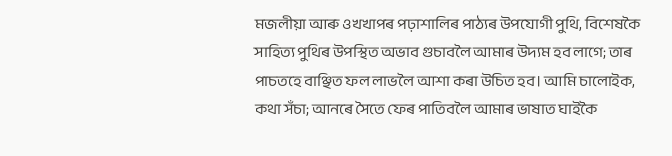মজলীয়া আৰু ওখখাপৰ পঢ়াশালিৰ পাঠ্যৰ উপযোগী পুথি, বিশেষকৈ সাহিত্য পুথিৰ উপস্থিত অভাব গুচাবলৈ আমাৰ উদ্যম হব লাগে; তাৰ পাচতহে বাঞ্ছিত ফল লাভলৈ আশা কৰা উচিত হব। আমি চালোইক, কথা সঁচা; আনৰে সৈতে ফেৰ পাতিবলৈ আমাৰ ভাষাত ঘাইকৈ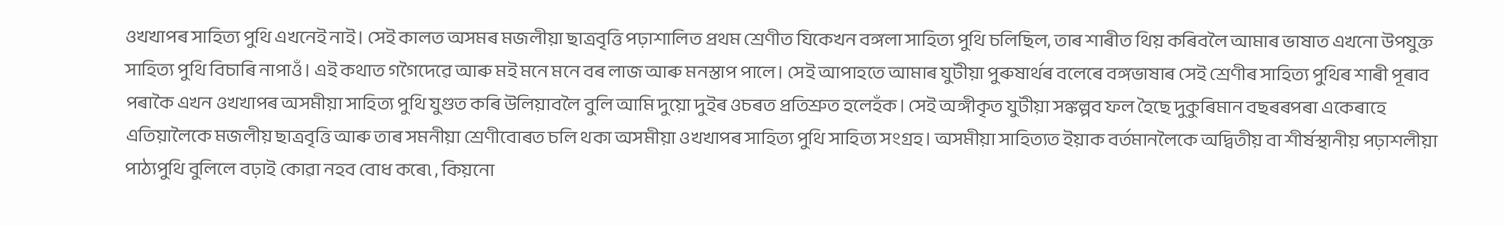ওখখাপৰ সাহিত্য পুথি এখনেই নাই। সেই কালত অসমৰ মজলীয়া ছাত্ৰবৃত্তি পঢ়াশালিত প্ৰথম শ্ৰেণীত যিকেখন বঙ্গলা সাহিত্য পুথি চলিছিল, তাৰ শাৰীত থিয় কৰিবলৈ আমাৰ ভাষাত এখনো উপযুক্ত সাহিত্য পুথি বিচাৰি নাপাওঁ। এই কথাত গগৈদেৱে আৰু মই মনে মনে বৰ লাজ আৰু মনস্তাপ পালে। সেই আপাহতে আমাৰ যুটীয়া পুৰুষাৰ্থৰ বলেৰে বঙ্গভাষাৰ সেই শ্ৰেণীৰ সাহিত্য পুথিৰ শাৰী পূৰাব পৰাকৈ এখন ওখখাপৰ অসমীয়া সাহিত্য পুথি যুগুত কৰি উলিয়াবলৈ বুলি আমি দুয়ো দুইৰ ওচৰত প্ৰতিশ্ৰুত হলেহঁক। সেই অঙ্গীকৃত যুটীয়া সঙ্কল্পব ফল হৈছে দুকুৰিমান বছৰৰপৰা একেৰাহে এতিয়ালৈকে মজলীয় ছাত্ৰবৃত্তি আৰু তাৰ সমনীয়া শ্ৰেণীবোৰত চলি থকা অসমীয়া ওখখাপৰ সাহিত্য পুথি সাহিত্য সংগ্ৰহ। অসমীয়া সাহিত্যত ইয়াক বৰ্তমানলৈকে অদ্বিতীয় বা শীৰ্ষস্থানীয় পঢ়াশলীয়া পাঠ্যপুথি বুলিলে বঢ়াই কোৱা নহব বোধ কৰে৷ , কিয়নো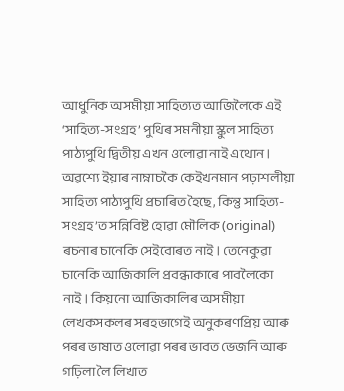আধুনিক অসমীয়া সাহিত্যত আজিলৈকে এই ‘সাহিত্য-সংগ্ৰহ’ পুথিৰ সমনীয়া স্কুল সাহিত্য পাঠ্যপুথি দ্বিতীয় এখন ওলোৱা নাই এথোন। অৱশ্যে ইয়াৰ নাম্নাচকৈ কেইখনমান পঢ়াশলীয়া সাহিত্য পাঠ্যপুথি প্ৰচাৰিত হৈছে, কিন্তু সাহিত্য-সংগ্ৰহ’ত সন্নিবিষ্ট হোৱা মৌলিক (original) ৰচনাৰ চানেকি সেইবোৰত নাই। তেনেকুৱা চানেকি আজিকালি প্ৰবন্ধাকাৰে পাবলৈকো নাই। কিয়নো আজিকালিৰ অসমীয়া লেখকসকলৰ সৰহভাগেই অনুকৰণপ্ৰিয় আৰু পৰৰ ভাষাত ওলোৱা পৰৰ ভাবত ভেজনি আৰু গঢ়িলা লৈ লিখাত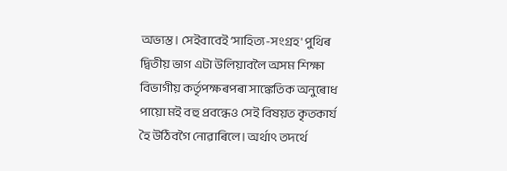অভ্যস্ত। সেইবাবেই ‘সাহিত্য-সংগ্ৰহ' পুথিৰ দ্বিতীয় ভাগ এটা উলিয়াবলৈ অসম শিক্ষা বিভাগীয় কৰ্তৃপক্ষৰপৰা সাঙ্কেতিক অনুৰোধ পায়ো মই বহু প্ৰবন্ধেও সেই বিষয়ত কৃতকাৰ্য হৈ উঠিবগৈ নোৱাৰিলে। অৰ্থাৎ তদৰ্থে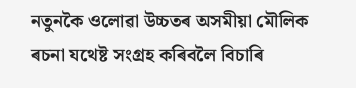নতুনকৈ ওলোৱা উচ্চতৰ অসমীয়া মৌলিক ৰচনা যথেষ্ট সংগ্ৰহ কৰিবলৈ বিচাৰি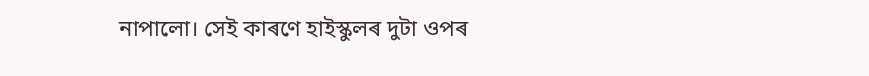নাপালো। সেই কাৰণে হাইস্কুলৰ দুটা ওপৰ